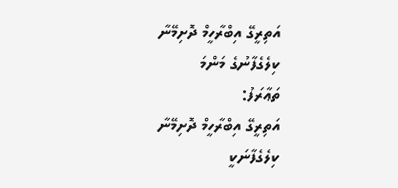އަތިރީގޭ އިބްރާހީމް ދޮށިމޭނާ ކިލެގެފާނުގެ މަންމަ
ތަޢާރަފު:
އަތިރީގޭ އިބްރާހީމް ދޮށިމޭނާ ކިލެގެފާނަކީ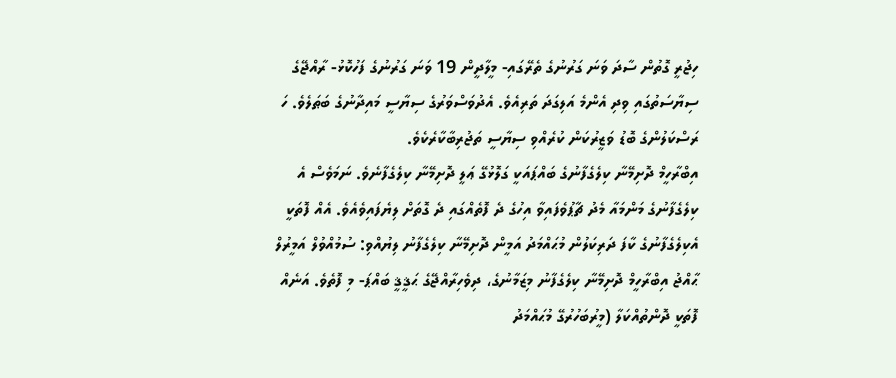ހިޖުރީ ގޮތުން ސާދަ ވަނަ ގަރުނުގެ ތެރޭގައި- މީލާދީން 19 ވަނަ ގަރުނުގެ ފަހުކޮޅު- ރާއްޖޭގެ ސިޔާސަތުގައި ވިދި އެންމެ އަލިގަދަ ތަރިއެވެ. އެދުވަސްވަރުގެ ސިޔާސީ މައިދާނުގެ ބަޠަލެވެ. ހަ ރަސްކަލުންގެ ބޮޑު ވަޒީރުކަން ކުރެއްވި ސިޔާސީ ތަޖުރިބާކާރެކެވެ.
އިބްރާހީމް ދޮށިމޭނާ ކިލެގެފާނުގެ ބައްޕައަކީ ގަލޮޅުގޭ ޢަލީ ދޮށިމޭނާ ކިލެގެފާނެވެ. ނަމަވެސް އެ ކިލެގެފާނުގެ މަންމައާ މެދު ޗާޕުވެފައިވާ އިހުގެ ދެ ފޮތެއްގައި ދެ ގޮތަށް ލިޔެފައިވެއެވެ. އެއް ފޮތަކީ އެކިލެގެފާނުގެ ކާފަ ދަރިކަލުން މުޙައްމަދު އަމީން ދޮށިމޭނާ ކިލެގެފާނު ލިޔުއްވި: ސުމުއްވުލް އަމީރުލް ޙާއްޖު އިބްރާހީމް ދޮށިމޭނާ ކިލެގެފާނު މިޒަމާނުގެ، ދިވެހިރާއްޖޭގެ ޙަޤީޤީ ބައްޕަ- މި ފޮތެވެ. އަނެއް ފޮތަކީ ދޮންތުއްކަލާ (މީރުބަހުރުގޭ މުޙައްމަދު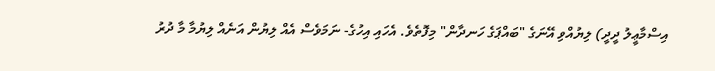އިސްމާޢީލު ދީދީ) ލިޔުއްވި އޭނަގެ "ބައްޕަގެ ހަނދާން" މިފޮތެވެ. އެހައި އިހުގެ- ނަމަވެސް އެއް ލިޔުން އަނެއް ލިޔުމާ މާ ދުރު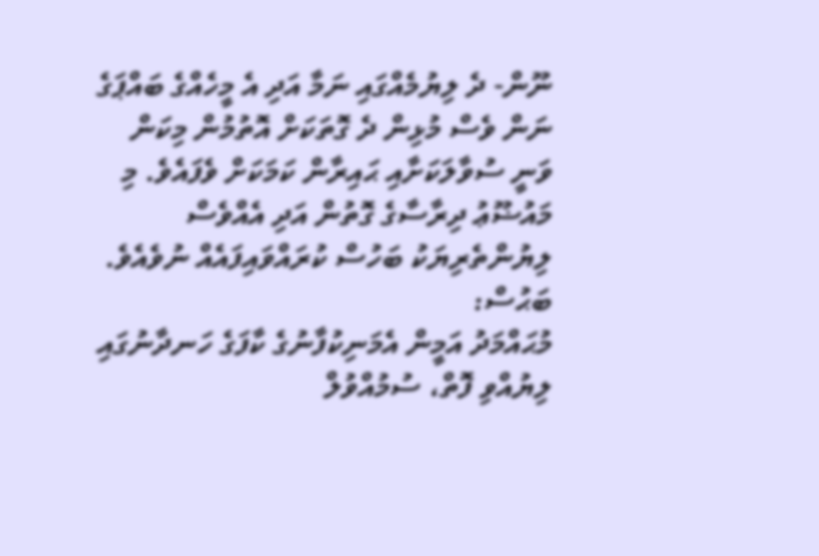ނޫން- ދެ ލިޔުމެއްގައި ނަމާ އަދި އެ މީހެއްގެ ބައްޕަގެ ނަން ވެސް މުޅިން ދެ ގޮތަކަށް އޮތުމުން މިކަން ވަނީ ސުވާލަކަށާއި ޙައިރާން ކަމަކަށް ވެފައެވެ. މި މައުޟޫޢު ދިރާސާގެ ގޮތުން އަދި އެއްވެސް ލިޔުންތެރިޔަކު ބަހުސް ކުރައްވައިފައެއް ނުވެއެވެ.
ބަޙުސް:
މުޙައްމަދު އަމީން އެމަނިކުފާނުގެ ކާފަގެ ހަނދާނުގައި ލިޔުއްވި ފޮތް، ސުމުއްވުލް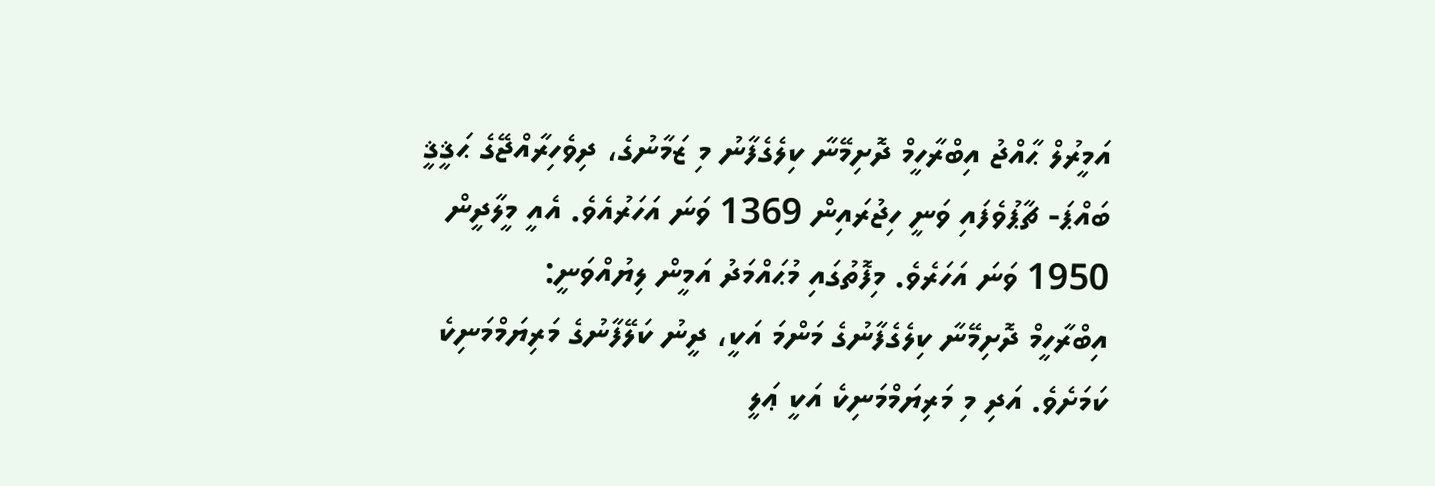އަމީރުލް ޙާއްޖު އިބްރާހީމް ދޮށިމޭނާ ކިލެގެފާނު މި ޒަމާނުގެ، ދިވެހިރާއްޖޭގެ ޙަޤީޤީ ބައްޕަ- ޗާޕުވެފައި ވަނީ ހިޖުރައިން 1369 ވަނަ އަހަރުއެވެ. އެއީ މީލާދީން 1950 ވަނަ އަހަރެވެ. މިފޮތުގައި މުޙައްމަދު އަމީން ލިޔުއްވަނީ:
އިބްރާހީމް ދޮށިމޭނާ ކިލެގެފާނުގެ މަންމަ އަކީ، ދީނު ކަލޭފާނުގެ މަރިޔަމްމަނިކެ ކަމަށެވެ. އަދި މި މަރިޔަމްމަނިކެ އަކީ ޢަލީ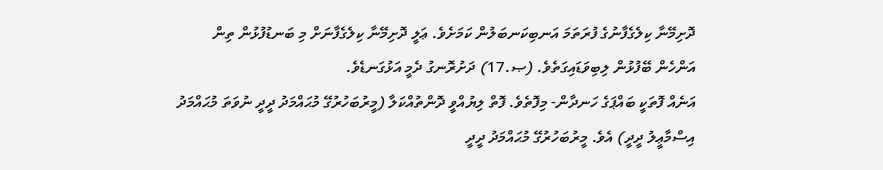ދޮށިމޭނާ ކިލެގެފާނުގެ ފުރަތަމަ އަނބިކަނބަލުން ކަމަށެވެ. ޢަލީ ދޮށިމޭނާ ކިލެގެފާނަށް މި ބަނޑުފުޅުން ތިން އަންހެން ބޭފުޅުން ލިބިވަޑައިގަތެވެ. (ޞ.17) ދަށުރޮނގު ދެމީ އަޅުގަނޑެވެ.
އަނެއް ފޮތަކީ ބައްޕަގެ ހަނދާން- މިފޮތެވެ. ފޮތް ލިޔުއްވީ ދޮންތުއްކަލާ (މީރުބަހުރުގޭ މުޙައްމަދު ދީދީ ނުވަތަ މުޙައްމަދު އިސްމާޢީލު ދީދީ) އެވެ. މީރުބަހުރުގޭ މުޙައްމަދު ދީދީ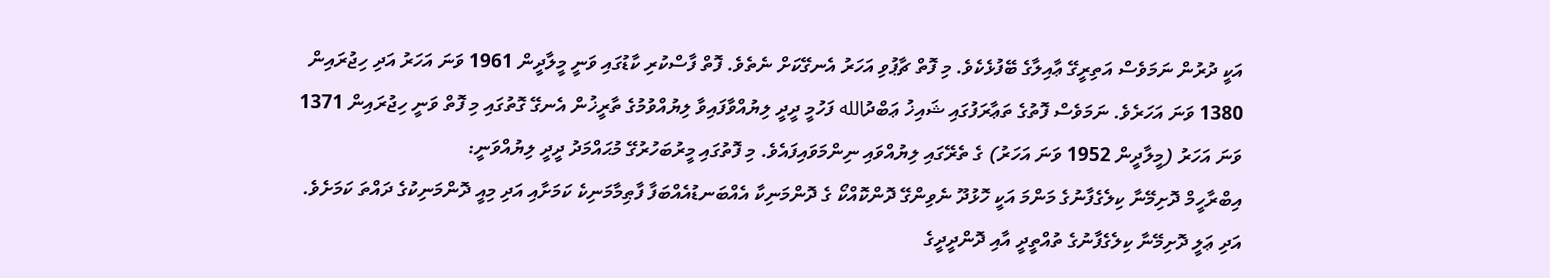އަކީ ދުރުން ނަމަވެސް އަތިރީގޭ ޢާއިލާގެ ބޭފުޅެކެވެ. މި ފޮތް ޗާޕުވި އަހަރު އެނގޭކަށް ނެތެވެ. ފޮތް ފާސްކުރި ކާޑުގައި ވަނީ މީލާދީން 1961 ވަނަ އަހަރު އަދި ހިޖުރައިން 1380 ވަނަ އަހަރެވެ. ނަމަވެސް ފޮތުގެ ތަޢާރަފުގައި ޝައިޚު ޢަބްދުالله ފަހުމީ ދީދީ ލިޔުއްވާފައިވާ ލިޔުއްވުމުގެ ތާރީޚުން އެނގޭ ގޮތުގައި މި ފޮތް ވަނީ ހިޖުރައިން 1371 ވަނަ އަހަރު (މީލާދީން 1952 ވަނަ އަހަރު) ގެ ތެރޭގައި ލިޔުއްވައި ނިންމަވައިފައެވެ. މި ފޮތުގައި މީރުބަހުރުގޭ މުޙައްމަދު ދީދީ ލިޔުއްވަނީ:
އިބްރާހީމް ދޮށިމޭނާ ކިލެގެފާނުގެ މަންމަ އަކީ ހޮޅުދޫ ނެވިންގޭ ދޮންކޮއްކޯ ގެ ދޮންމަނިކާ އެއްބަނޑުއެއްބަފާ ފާޠިމާމަނިކެ ކަމަށާއި އަދި މިއީ ދޮންމަނިކުގެ ދައްތަ ކަމަށެވެ. އަދި ޢަލީ ދޮށިމޭނާ ކިލެގެފާނުގެ ތުއްތީދީ އާއި ދޮންދީދީގެ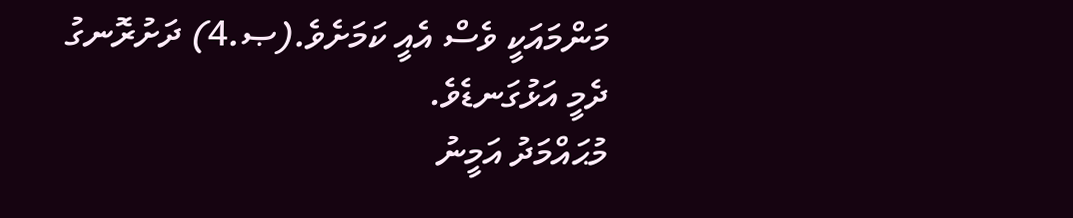މަންމައަކީ ވެސް އެއީ ކަމަށެވެ.(ޞ.4) ދަށުރޮނގު ދެމީ އަޅުގަނޑެވެ.
މުޙައްމަދު އަމީނު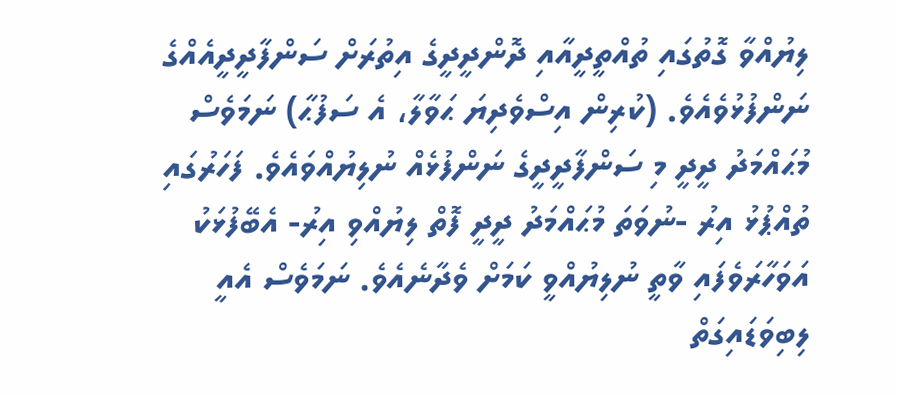ލިޔުއްވާ ގޮތުގައި ތުއްތީދީއާއި ދޮންދީދީގެ އިތުރަށް ސަންފާދީދީއެއްގެ ނަންފުޅުވެއެވެ. (ކުރިން އިސްވެދިޔަ ޙަވާލާ، އެ ސަފުޙާ) ނަމަވެސް މުޙައްމަދު ދީދީ މި ސަންފާދީދީގެ ނަންފުޅެއް ނުލިޔުއްވައެވެ. ފަހަރުގައި ތުއްޕުޅު އިރު -ނުވަތަ މުޙައްމަދު ދީދީ ފޮތް ލިޔުއްވި އިރު- އެބޭފުޅަކު އަވަހާރަވެފައި ވާތީ ނުލިޔުއްވީ ކަމަށް ވެދާނެއެވެ. ނަމަވެސް އެއީ ލިބިވަޑައިގަތް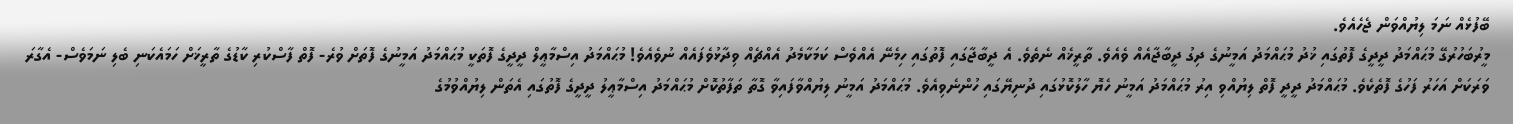ބޭފުޅެއް ނަމަ ލިޔުއްވަން ޖެހެއެވެ.
މީރުބަހުރުގޭ މުޙައްމަދު ދީދީގެ ފޮތުގައި ޚުދު މުޙައްމަދު އަމީނުގެ ދިގު ދީބާޖާއެއް ވެއެވެ. ތާރީޚެއް ނެތެވެ. އެ ދީބާޖާގައި ފޮތުގައި ހިމެނޭ އެއްވެސް ކަމަކާމެދު އެއްޗެއް ވިދާޅުވެފައެއް ނުވެއެވެ! މުޙައްމަދު އިސްމާޢީލް ދީދީގެ ފޮތަކީ މުޙައްމަދު އަމީނުގެ ފޮތަށް ވުރެ- ފޮތް ފާސްކުރި ކާޑުގެ ތާރީޚަށް ހަމައެކަނި ބެލި ނަމަވެސް- އެގާރަ ވަރަކަށް އަހަރު ފަހުގެ ފޮތެކެވެ. މުޙައްމަދު ދީދީ ފޮތް ލިޔުއްވި އިރު މުޙައްމަދު އަމީނު ހެޔޮ ހާލުކޮޅުގައި ދުނިޔޭގައި ހުންނެވިއެވެ. މުޙައްމަދު އަމީނު ލިޔުއްވާފައިވާ ގޮތާ ތަފާތުކޮށް މުޙައްމަދު އިސްމާޢީލު ދީދީގެ ފޮތުގައި އެތަން ލިޔުއްވުމުގެ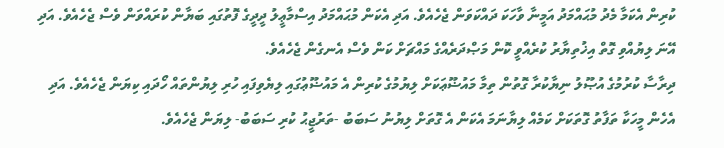ކުރިން އެކަމާ މެދު މުޙައްމަދު އަމީނާ ވާހަކަ ދައްކަވަން ޖެހެއެވެ. އަދި އެކަން މުޙައްމަދު އިސްމާޢީލު ދީދީގެ ފޮތުގައި ބަޔާން ކުރައްވަން ވެސް ޖެހެއެވެ. އަދި އޭނަ ލިޔުއްވި ގޮތް އިޚުތިޔާރު ކުރެއްވީ ކޮން މަޞްދަރެއްގެ މައްޗަށް ކަން ވެސް އެނގެން ޖެހެއެވެ.
ދިރާސާ ކުރުމުގެ އުޞޫލު ނިޔާކުރާ ގޮތުން ތިމާ މައުޟޫޢަކަށް ލިޔުމުގެ ކުރިން އެ މައުޟޫޢުގައި ލިޔެވިފައި ހުރި ލިޔުންތައް ހޯދައި ކިޔަން ޖެހެއެވެ. އަދި އެހެން މީހަކާ ތަފާތު ގޮތަކަށް ކަމެއް ލިޔާނަމަ އެކަން އެ ގޮތަށް ލިޔުނު ސަބަބު -ތަރުޖީޙު ކުރި ސަބަބު- ލިޔަން ޖެހެއެވެ.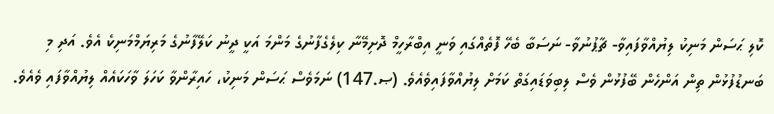ކޮލި ޙަސަން މަނިކު ލިޔުއްވާފައިވާ- ޗާޕުނުވާ- ނަސަބާ ބެހޭ ފޮތެއްގައި ވަނީ އިބްރާހީމް ދޮށިމޭނާ ކިލެގެފާނުގެ މަންމަ އަކީ ދީނު ކަލޭފާނުގެ މަރިޔަމްމަނިކެ އެވެ. އަދި މި ބަނޑުފުޅުން ތިން އަންހެން ބޭފުޅުން ވެސް ލިބިވަޑައިގަތް ކަމަށް ލިޔުއްވާފައިވެއެވެ. (ޞ.147) ނަމަވެސް ޙަސަން މަނިކު، ހައިރާންވާ ކަހަލަ ވާހަކައެއް ލިޔުއްވާފައި ވެއެވެ.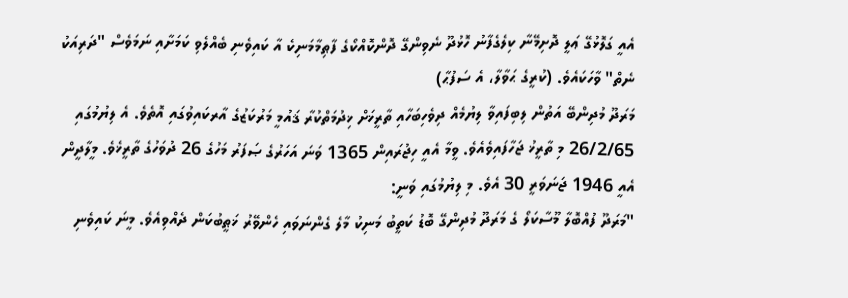އެއީ ގަލޮޅުގޭ ޢަލީ ދޮށިމޭނާ ކިލެގެފާނު ހޮޅުދޫ ނެވިންގޭ ދޮންކޮއްކޯގެ ފާޠިމާމަނިކެ އާ ކައިވެނި ބެއްލެވި ކަމަށާއި ނަމަވެސް "ދަރިއަކު ނެތް" ވާހަކައެވެ. (ކުރީގެ ޙަވާލާ، އެ ސަފުޙާ)
މަރަދޫ މުދިންބޭ އަތުން ލިބިފައިވާ ލިޔުމެއް ދިވެހިބަހާއި ތާރީޚަށް ޚިދުމަތްކުރާ ޤައުމީ މަރުކަޒުގެ އާރކައިވުގައި އޮތެވެ. އެ ލިޔުމުގައި 26/2/65 މި ތާރީޚު ޖަހާފައިވެއެވެ. ވީމާ އެއީ ހިޖުރައިން 1365 ވަނަ އަހަރުގެ ޞަފަރު މަހުގެ 26 ދުވަހުގެ ތާރީޚެވެ. މީލާދީން އެއީ 1946 ޖަނަވަރީ 30 އެވެ. މި ލިޔުމުގައި ވަނީ:
"މަރަދޫ ފުއްބޮލާ މޫސާކަލޯ ގެ މަރަދޫ މުދިންގޭ ބޮޑު ކަތީބު މަނިކު މާލެ ގެންނަވައި ހެންވޭރު ޚަޠީބުކަން ދެއްވިއެވެ. މީނަ ކައިވެނި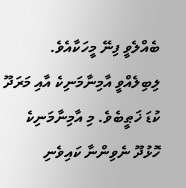ބެއްލެވީ ފިނޭ މީހަކާއެވެ. ލިބިލެއްވީ އާމިނާމަނިކެ އާއި މަރަދޫ ކުޑަ ޚަޠީބެވެ. މި އާމިނާމަނިކެ ހޮޅުދޫ ނެވިންނާ ކައިވެނި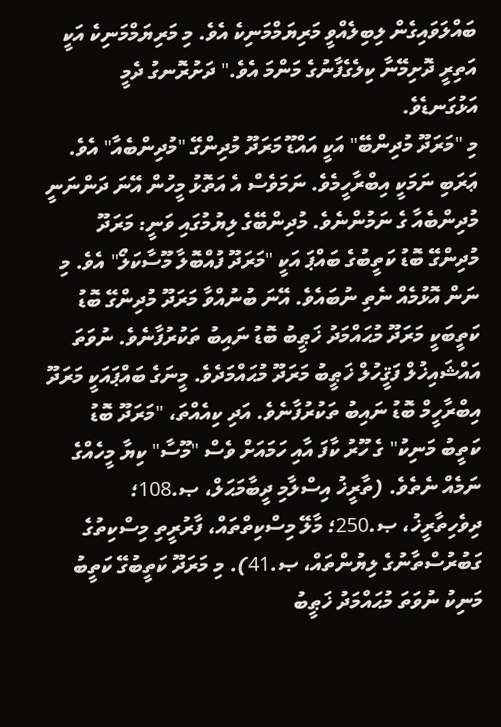ބައްލަވައިގެން ލިބިލެއްވީ މަރިޔަމްމަނިކެ އެވެ. މި މަރިޔަމްމަނިކެ އަކީ އަތިރީ ދޮށިމޭނާ ކިލެގެފާނުގެ މަންމަ އެވެ." ދަށުރޮނގު ދެމީ އަޅުގަނޑެވެ.
މި "މަރަދޫ މުދިންބޭ" އަކީ އައްޑޫ މަރަދޫ މުދިންގޭ "މުދިންބެއާ" އެވެ. ޢަރަބި ނަމަކީ އިބްރާހީމެވެ. ނަމަވެސް އެ އަތޮޅު މީހުން އޭނަ ދަންނަނީ މުދިންބެއާ ގެ ނަމުންނެވެ. މުދިންބޭގެ ލިޔުމުގައި ވަނީ: މަރަދޫ މުދިންގޭ ބޮޑު ކަތީބުގެ ބައްޕަ އަކީ "މަރަދޫ ފުއްބޮލާ މޫސާކަލޯ" އެވެ. މި ނަން އޮޅުމެއް ނެތި ނުބައެވެ. އޭނަ ބުނުއްވާ މަރަދޫ މުދިންގޭ ބޮޑު ކަތީބަކީ މަރަދޫ މުޙައްމަދު ޚަޠީބު ބޮޑު ނައިބު ތަކުރުފާނެވެ. ނުވަތަ އައްޝައިޚުލް ފަޤީހުލް ޚަޠީބު މަރަދޫ މުޙައްމަދެވެ. މީނަގެ ބައްޕައަކީ މަރަދޫ އިބްރާހީމް ބޮޑު ނައިބު ތަކުރުފާނެވެ. އަދި ކިއެއްތަ، "މަރަދޫ ބޮޑު ކަތީބު މަނިކު" ގެ ހޫރު ކާފަ އާއި ހަމައަށް ވެސް "މޫސާ" ކިޔާ މީހެއްގެ ނަމެއް ނެތެވެ. (ތާރީޚު އިސްލާމި ދީބާމަޙަލް، ޞ.108؛ ދިވެހިތާރީޚު، ޞ.250؛ މާލޭ މިސްކިތްތައް، ފާރުރީތި މިސްކިތުގެ ގަބުރުސްތާނުގެ ލިޔުންތައް، ޞ.41). މި މަރަދޫ ކަތީބުގޭ ކަތީބު މަނިކު ނުވަތަ މުޙައްމަދު ޚަޠީބު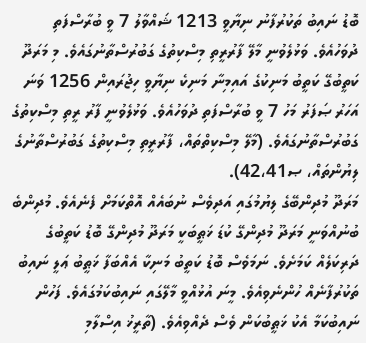ބޮޑު ނައިބު ތަކުރުފާނު ނިޔާވީ 1213 ޝައްވާލު 7 ވީ ބުރާސްފަތި ދުވަހުއެވެ. ވަޅުލެވުނީ މާލޭ ފާރުރީތި މިސްކިތުގެ ގަބުރުސްތާނުގައެވެ. މި މަރަދޫ ކަތީބުގޭ ކަތީބު މަނިކުގެ އައިމިނާ މަނިކެ ނިޔާވީ ހިޖުރައިން 1256 ވަނަ އަހަރު ޞަފަރު މަހު 7 ވީ ބުރާސްފަތި ދުވަހުއެވެ. ވަޅުލެވުނީ ފާރު ރީތި މިސްކިތުގެ ގަބުރުސްތާނުގައެވެ. (މާލޭ މިސްކިތްތައް، ފާރުރީތި މިސްކިތުގެ ގަބުރުސްތާނުގެ ލިޔުންތައް، ޞ42،41).
މަރަދޫ މުދިންބޭގެ ލިޔުމުގައި އަދިވެސް ނުބައެއް އޮތްކަމަށް ފެނެއެވެ. މުދިންބެ ބުނުއްވަނީ މަރަދޫ މުދިންގޭ ކުޑަ ޚަޠީބަކީ މަރަދޫ މުދިންގޭ ބޮޑު ކަތީބުގެ ދަރިކަލެއް ކަމަށެވެ. ނަމަވެސް ބޮޑު ކަތީބު މަނިކާ އެއްބަފާ ޚަޠީބު ޢަލީ ނައިބު ތަކުރުފާނެއް ހުންނެވިއެވެ. މީނަ އުޅުއްވީ މާލޭގައި ނައިބުކަމުގައެވެ. ފަހުން ނައިބުކަމާ އެކު ޚަޠީބުކަން ވެސް ދެއްވިއެވެ. (ތާރީޚު އިސްލާމި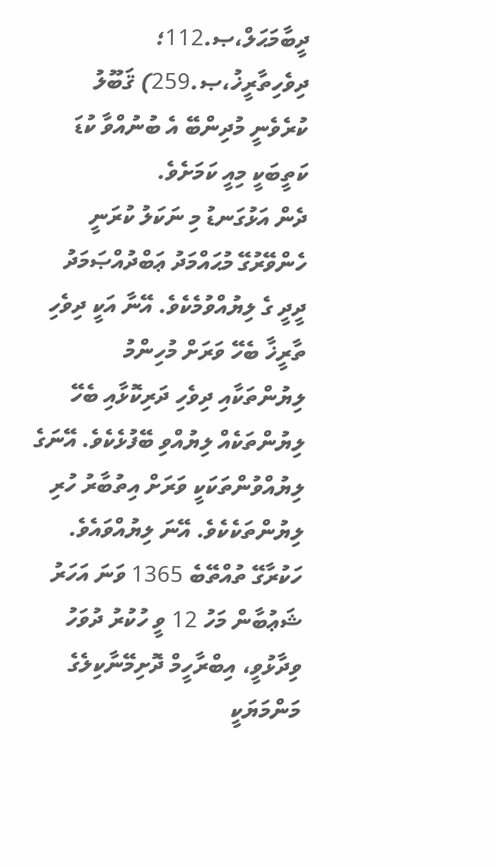ދީބާމަޙަލް،ޞ.112؛ ދިވެހިތާރީޚު،ޞ.259) ޤަބޫލު ކުރެވެނީ މުދިންބޭ އެ ބުނުއްވާ ކުޑަ ކަތީބަކީ މިއީ ކަމަށެވެ.
ދެން އަޅުގަނޑު މި ނަކަލު ކުރަނީ ހެންވޭރުގޭ މުޙައްމަދު ޢަބްދުއްޞަމަދު ދީދީ ގެ ލިޔުއްވުމެކެވެ. އޭނާ އަކީ ދިވެހި ތާރީޚާ ބެހޭ ވަރަށް މުހިންމު ލިޔުންތަކާއި ދިވެހި ދަރިކޮޅާއި ބެހޭ ލިޔުންތަކެއް ލިޔުއްވި ބޭފުޅެކެވެ. އޭނަގެ ލިޔުއްވުންތަކަކީ ވަރަށް އިތުބާރު ހުރި ލިޔުންތަކެކެވެ. އޭނަ ލިޔުއްވައެވެ.
ހަކުރާގޭ ތުއްތޭބެ 1365 ވަނަ އަހަރު ޝަޢުބާން މަހު 12 ވީ ހުކުރު ދުވަހު ވިދާޅުވީ، އިބްރާހީމް ދޮށިމޭނާކިލެގެ މަންމަޔަކީ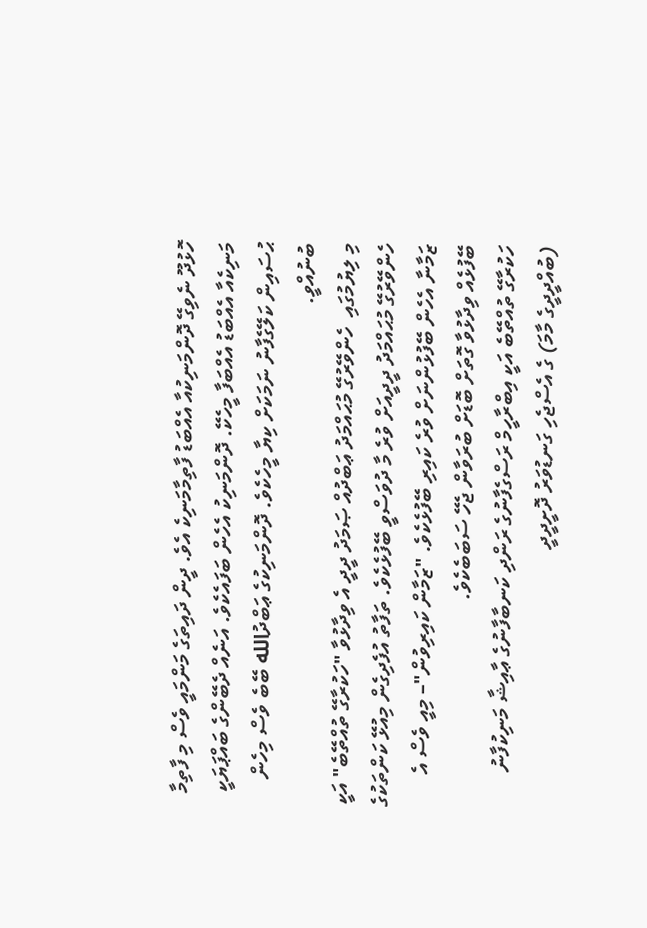ހޮޅުދޫ ނެވިގޭ ދޮންމަނިކުއާ އެއްބަޑު ފާތިމާމަނިކެ އެވެ. ދީން ދައިތަގެ މަންމައީ ވެސް މި ފާތިމާ މަނިކެއާ އެއްބަޑު އެއްބަފާ މީހެކޭ. ދޮންމަނިކު އެހެން ބަފައެކެވެ. އަނެއް ދެބޭންގެ ބައްޕަޔަކީ ޙުސައިން ކަލޭގެފާނު ނަމަކަށް ކިޔާ މީހެކެވެ. ދޮންމަނިކުގެ ޢަބްދުالله ބޭބެ ވެސް މިހެން ބުނުއްވީ.
މި ލިޔުމުގައި  ހެންވޭރުގޭ މުޙައްމަދު ޢަބްދުއް ޞަމަދު ދީދީ އެ ވިދާޅުވާ "ހަކުރާގޭ ތުއްތޭބެ" އަކީ ހެންވޭރުގޭ މުޙައްމަދު ދީދީއަށް ވުރެ މާ ދުވަސްވީ ބޭފުޅެކެވެ. ތަފާތު އުފެދިގެން މިއުޅޭ ކަންތަކުގެ ޒަމާނާ އެހެން ބޭފުޅުންނަށް ވުރެ ކައިރި ބޭފުޅެކެވެ. "ޒަމާން ކައިރިވުން"– މިއީ ވެސް އެ ބޭފުޅެއް ވިދާޅުވާ ގޮތަށް ބޮޑަށް ބުރަވާން ޖެހޭ ސަބަބެކެވެ.
ހަކުރާގޭ ތުއްތޭބެ އަކީ އިބްރާހީމް ރަސްގެފާނުގެ ރަންދި ކަނބާފާނުގެ ޢާއިޝާ މަނިކުފާނު (ބުއްދީދީގެ މާމަ) ގެ އެސްޖެހި ގަނޑުވަރު ދޮށީދީދީ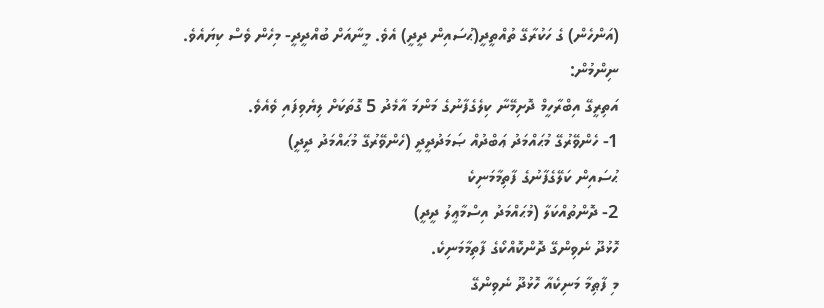(އަންހެން) ގެ ހަކުރާގޭ ތުއްތީދީ(ޙުސައިން ދީދީ) އެވެ. މީނާއަށް ބުއްދީދީ- މިހެން ވެސް ކިޔައެވެ.
ނިންމުން:
އަތިރީގޭ އިބްރާހީމް ދޮށިމޭނާ ކިލެގެފާނުގެ މަންމަ އާމެދު 5 ގޮތަކަށް ލިޔެވިފައި ވެއެވެ.
1- ހެންވޭރުގޭ މުޙައްމަދު ޢަބްދުއް ޞަމަދުދީދީ (ހެންވޭރުގޭ މުޙައްމަދު ދީދީ)
ޙުސައިން ކަލޭގެފާނުގެ ފާތިމާމަނިކެ
2- ދޮންތުއްކަލާ (މުޙައްމަދު އިސްމާޢީލު ދީދީ)
ހޮޅުދޫ ނެވިންގޭ ދޮންކޮއްކޯގެ ފާތިމާމަނިކެ.
މި ފާޠިމާ މަނިކެއާ ހޮޅުދޫ ނެވިންގޭ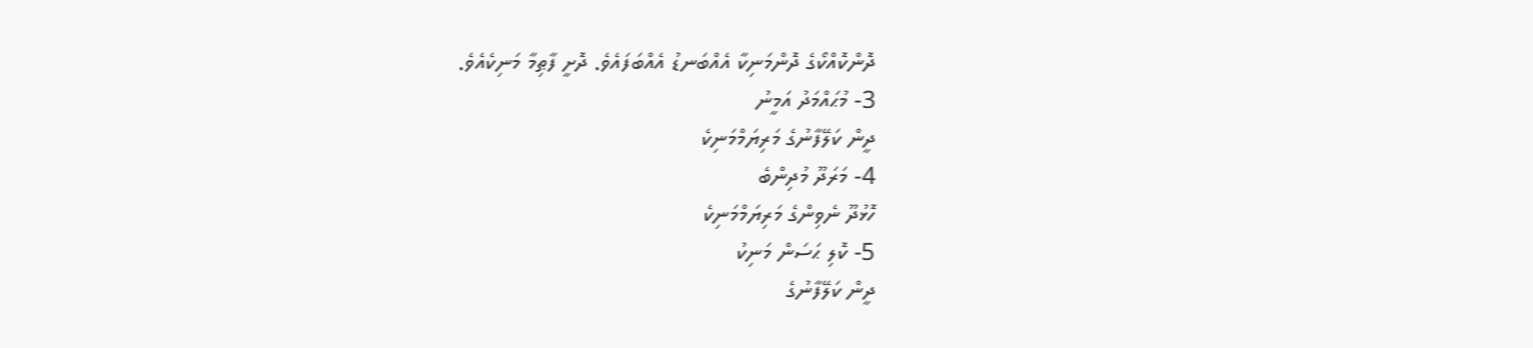ދޮންކޮއްކޯގެ ދޮންމަނިކާ އެއްބަނޑު އެއްބަފައެވެ. ދޮށީ ފާޠިމާ މަނިކެއެވެ.
3- މުޙައްމަދު އަމީނު
ދީން ކަލޭފާނުގެ މަރިޔަމްމަނިކެ
4- މަރަދޫ މުދިންބެ
ހޮޅުދޫ ނެވިންގެ މަރިޔަމްމަނިކެ
5- ކޮލި ޙަސަން މަނިކު
ދީން ކަލޭފާނުގެ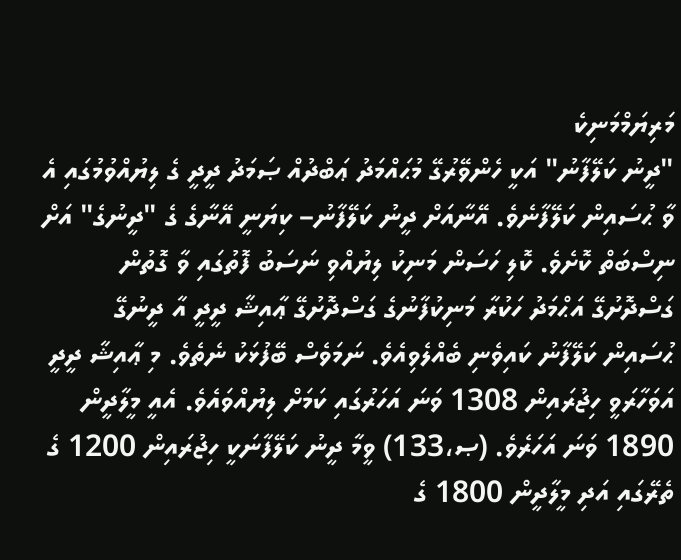މަރިޔަމްމަނިކެ
"ދީނު ކަލޭފާނު" އަކީ ހެންވޭރުގޭ މުޙައްމަދު ޢަބްދުއް ޞަމަދު ދީދީ ގެ ލިޔުއްވުމުގައި އެ ވާ ޙުސައިން ކަލޭފާނެވެ. އޭނާއަށް ދީނު ކަލޭފާނު– ކިޔަނީ އޭނާގެ ގެ "ދީނުގެ" އަށް ނިސްބަތް ކޮށެވެ. ކޮލި ހަސަން މަނިކު ލިޔުއްވި ނަސަބު ފޮތުގައި ވާ ގޮތުން ގަސްދޮށުގޭ އަޙްމަދު ހަކުރާ މަނިކުފާނުގެ ގަސްދޮށުގޭ ޢާއިޝާ ދީދީ އާ ދީނުގޭ ޙުސައިން ކަލޭފާނު ކައިވެނި ބެއްލެވިއެވެ. ނަމަވެސް ބޭފުޅަކު ނެތެވެ. މި ޢާއިޝާ ދީދީ އަވަހާރަވީ ހިޖުރައިން 1308 ވަނަ އަހަރުގައި ކަމަށް ލިޔުއްވައެވެ. އެއީ މީލާދީން 1890 ވަނަ އަހަރެވެ. (ޞ،133) ވީމާ ދީނު ކަލޭފާނަކީ ހިޖުރައިން 1200 ގެ ތެރޭގައި އަދި މީލާދީން 1800 ގެ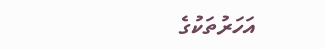އަހަރުތަކުގެ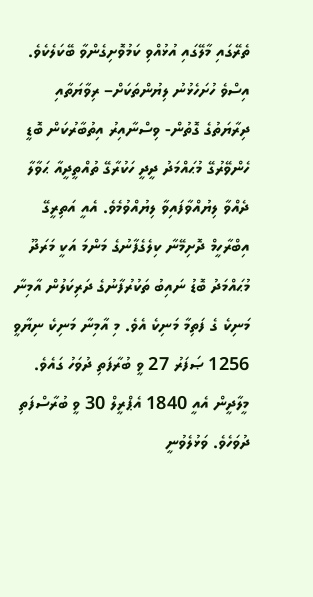ތެރޭގައި މާލޭގައި އުޅުއްވި ކަމުވޮށިގެންވާ ބޭކަލެކެވެ.
އިސްވެ ހުށަހެޅުނު ލިޔުންތަކަށް– ރިވާޔަތާއި ދިރާޔަތުގެ ގޮތުން- ވިސްނާއިރު އިތުބާރުކަން ބޮޑީ ހެންވޭރުގޭ މުޙައްމަދު ދީދީ ހަކުރާގޭ ތުއްތީދީއާ ޙަވާލާ ދެއްވާ ލިޔުއްވާފައިވާ ލިޔުއްވުމެވެ. އެއީ އަތިރީގޭ އިބްރާހީމް ދޮށިމޭނާ ކިލެގެފާނުގެ މަންމަ އަކީ މަރަދޫ މުޙައްމަދު ބޮޑު ނައިބު ތަކުރުފާނުގެ ދަރިކަލުން އާމިނާ މަނިކެ ގެ ފަތިމާ މަނިކެ އެވެ. މި އާމިނާ މަނިކެ ނިޔާވީ 1256 ޞަފަރު 27 ވީ ބުރާފަތި ދުވަހު ގައެވެ. މީލާދީން އެއީ 1840 އެޕްރީލް 30 ވީ ބުރާސްފަތި ދުވަހެވެ. ވަޅުލެވުނީ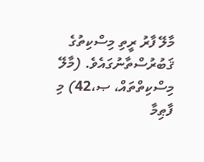މާލޭ ފާރު ރީތި މިސްކިތުގެ ޤަބުރުސްތާނުގައެވެ. (މާލޭ މިސްކިތްތައް، ޞ،42) މި ފާޠިމާ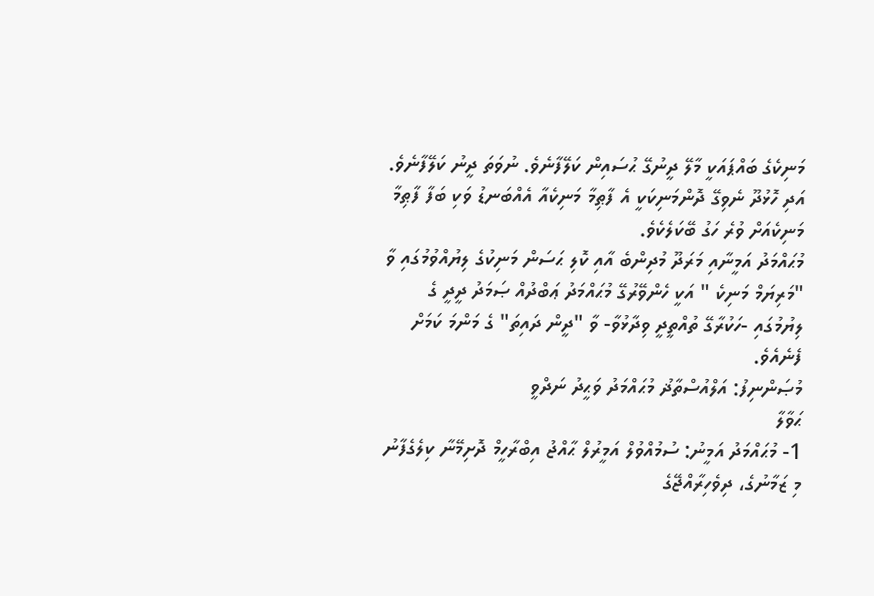މަނިކެގެ ބައްޕައަކީ މާލޭ ދީނުގޭ ޙުސައިން ކަލޭފާނެވެ. ނުވަތަ ދީނު ކަލޭފާނެވެ. އަދި ހޮޅުދޫ ނެވިގޭ ދޮންމަނިކަކީ އެ ފާޠިމާ މަނިކެއާ އެއްބަނޑު ވަކި ބަފާ ފާޠިމާ މަނިކެއަށް ވުރެ ހަގު ބޭކަލެކެވެ.
މުޙައްމަދު އަމީނާއި މަރަދޫ މުދިންބެ އާއި ކޮލި ޙަސަން މަނިކުގެ ލިޔުއްވުމުގައި ވާ "މަރިޔަމް މަނިކެ " އަކީ ހެންވޭރުގޭ މުޙައްމަދު ޢަބްދުއް ޞަމަދު ދީދީ ގެ ލިޔުމުގައި -ހަކުރާގޭ ތުއްތީދީ ވިދާޅުވާ- ވާ "ދީން ދައިތަ" ގެ މަންމަ ކަމަށް ފެނެއެވެ.
މުޞަންނިފު: އަލްއުސްތާޛު މުޙައްމަދު ވަޙީދު ނަދްވީ
ޙަވާލާ
1- މުޙައްމަދު އަމީނު: ސުމުއްވުލް އަމީރުލް ޙާއްޖު އިބްރާހީމް ދޮށިމޭނާ ކިލެގެފާނު މި ޒަމާނުގެ، ދިވެހިރާއްޖޭގެ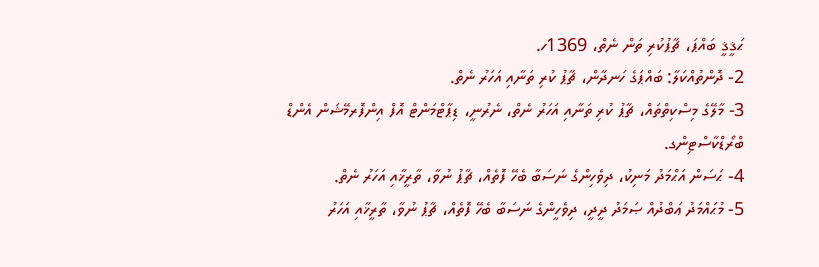ޙަޤީޤީ ބައްޕަ، ޗާޕުކުރި ތަން ނެތް، 1369ހ.
2- ދޮންތުއްކަލާ: ބައްޕަގެ ހަނދާން، ޗާޕު ކުރި ތަނާއި އަހަރު ނެތް.
3- މާލޭގެ މިސްކިތްތައް، ޗާޕު ކުރި ތަނާއި އަހަރު ނެތް، ނެރުނީ، ޑިޕާޓްމަންޓް އޮފް އިންފޮރމޭޝަން އެންޑް ބްރޯޑްކާސްޓިންގ.
4- ޙަސަން އަޙްމަދު މަނިކު، ދިވެހިންގެ ނަސަބާ ބެހޭ ފޮތެއް، ޗާޕު ނުވާ، ތާރީޚާއި އަހަރު ނެތް.
5- މުޙައްމަދު ޢަބްދުއް ޞަމަދު ދީދީ، ދިވެހީންގެ ނަސަބާ ބެހޭ ފޮތެއް، ޗާޕު ނުވާ، ތާރީޚާއި އަހަރު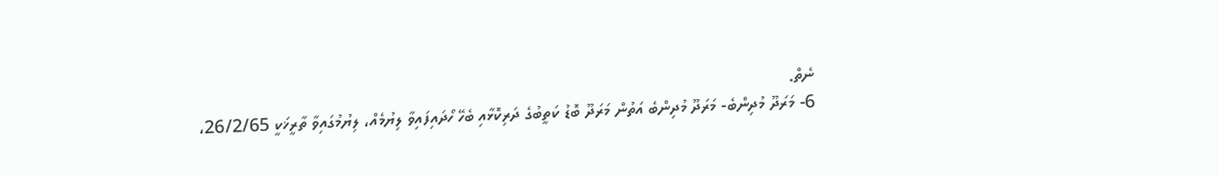ނެތް.
6- މަރަދޫ މުދިންބެ- މަރަދޫ މުދިންބެ އަތުން މަރަދޫ ބޮޑު ކަތީބުގެ ދަރިކޮޅާއި ބެހޭ ހޯދައިފައިވާ ލިޔުމެއް، ލިޔުމުގައިވާ ތާރީޚަކީ 26/2/65،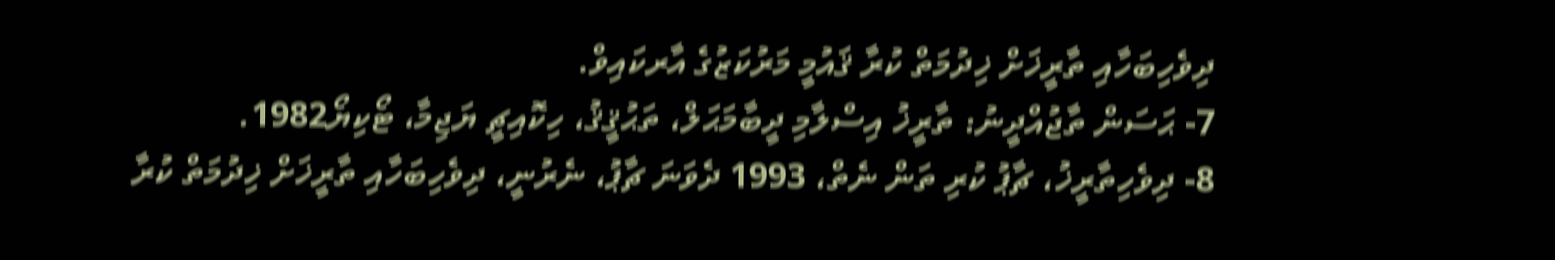ދިވެހިބަހާއި ތާރީޚަށް ޚިދުމަތް ކުރާ ޤައުމީ މަރުކަޒުގެ އާރކައިވް.
7- ޙަސަން ތާޖުއްދީނު: ތާރީޚު އިސްލާމި ދީބާމަޙަލް، ތަޙުޤީޤު، ހިކޮއިޗީ ޔަޖިމާ، ޓޯކިޔޯ1982.
8- ދިވެހިތާރީޚު، ޗާޕު ކުރި ތަން ނެތް، 1993 ދެވަނަ ޗާޕު، ނެރުނީ، ދިވެހިބަހާއި ތާރީޚަށް ޚިދުމަތް ކުރާ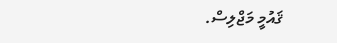ޤައުމީ މަޖްލިސް.